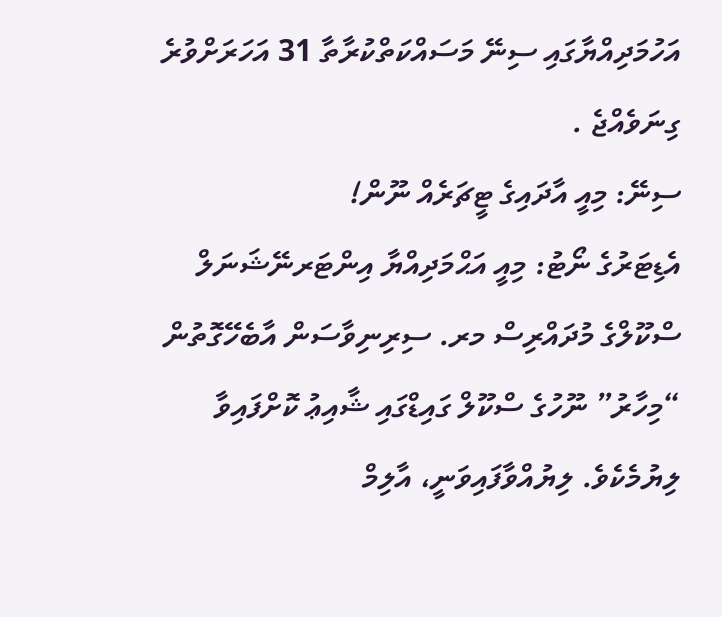އަހުމަދިއްޔާގައި ސިނޭ މަސައްކަތްކުރާތާ 31 އަހަރަށްވުރެ ގިނަވެއްޖެ .
ސިނޭ: މިއީ އާދައިގެ ޓީޗަރެއް ނޫން!
އެޑިޓަރުގެ ނޯޓު: މިއީ އަޙްމަދިއްޔާ އިންޓަރނޭޝަނަލް ސްކޫލްގެ މުދައްރިސް މރ. ސިރިނިވާސަން އާބެހޭގޮތުން “މިހާރު” ނޫހުގެ ސްކޫލް ގައިޑްގައި ޝާއިޢު ކޮށްފައިވާ ލިޔުމެކެވެ. ލިޔުއްވާފައިވަނީ، އާލިމް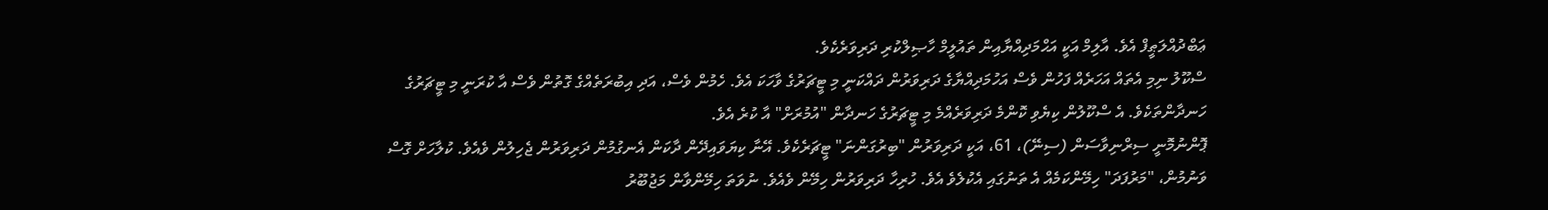ޢަބްދުއްލަޠީފް އެވެ. އާލިމް އަކީ އަޙްމަދިއްޔާއިން ތައުލީމް ހާޞިލްކުރި ދަރިވަރެކެވެ.
ސްކޫލު ނިމި އެތައް އަހަރެއް ފަހުން ވެސް އަހުމަދިއްޔާގެ ދަރިވަރުން ދައްކަނީ މި ޓީޗަރުގެ ވާހަކަ އެވެ. ހެމުން ވެސް، އަދި އިބުރަތެއްގެ ގޮތުން ވެސް އާ ކުރަނީ މި ޓީޗަރުގެ ހަނދާންތަކެވެ. އެ ސްކޫލުން ކިޔެވި ކޮންމެ ދަރިވަރެއްމެ މި ޓީޗަރުގެ ހަނދާން "އުމުރަށް" އާ ކުރެ އެވެ.
ޕޮންނުމޮނީ ސިރްނިވާސަން (ސިނޭ)، 61، އަކީ ދަރިވަރުން "ބިރުގަންނަ" ޓީޗަރެކެވެ. އޭނާ ކިޔަވައިދޭން ދާކަން އެނގުމުން ދަރިވަރުން ޖެހިލުން ވެއެވެ. ކުލާހަށް ގޮސް ވަނުމުން، "މަރުފަދަ" ހިމޭންކަމެއް އެ ތަނުގައި އެކުލެވެ އެވެ. ހުރިހާ ދަރިވަރުން ހިމޭން ވެއެވެ. ނުވަތަ ހިމޭންވާން މަޖުބޫރު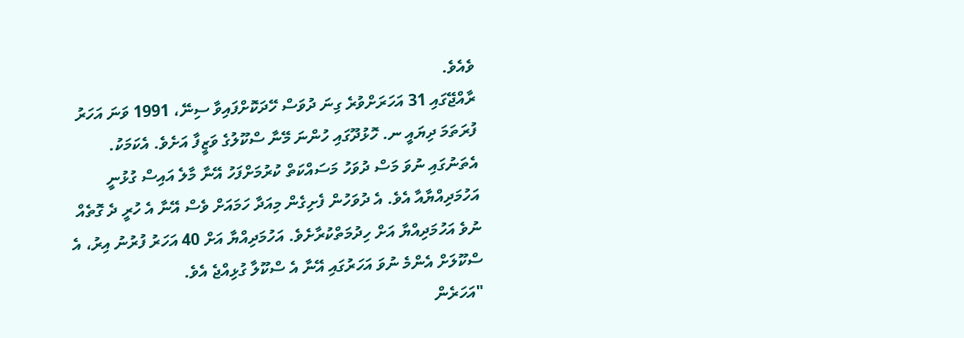ވެއެވެ.
ރާއްޖޭގައި 31 އަހަރަށްވުރެ ގިނަ ދުވަސް ހޭދަކޮށްފައިވާ ސިނޭ، 1991 ވަނަ އަހަރު ފުރަތަމަ ދިޔައީ ނ. ހޮޅުދޫގައި ހުންނަ މޭނާ ސްކޫލުގެ ވަޒީފާ އަށެވެ. އެކަމަކު. އެތަނުގައި ނުވަ މަސް ދުވަހު މަސައްކަތް ކުރުމަށްފަހު އޭނާ މާލެ އައިސް ގުޅުނީ އަހުމަދިއްޔާއާ އެވެ. އެ ދުވަހުން ފެށިގެން މިއަދާ ހަމައަށް ވެސް އޭނާ އެ ހުރީ ދެ ގޮތެއް ނުވެ އަހުމަދިއްޔާ އަށް ހިދުމަތްކުރާށެވެ. އަހުމަދިއްޔާ އަށް 40 އަހަރު ފުރުނު އިރު، އެ ސްކޫލަށް އެންމެ ނުވަ އަހަރުގައި އޭނާ އެ ސްކޫލާ ގުޅިއްޖެ އެވެ.
"އަހަރެން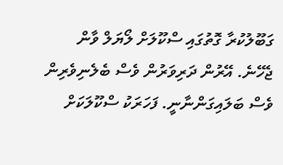ގަބޫލުކުރާ ގޮތުގައި ސްކޫލަށް ލޯޔަލް ވާން ޖެހޭނެ. އޭރުން ދަރިވަރުން ވެސް ބެލެނިވެރިން ވެސް ބަލައިގަންނާނީ. ފަހަރަކު ސްކޫލަކަށް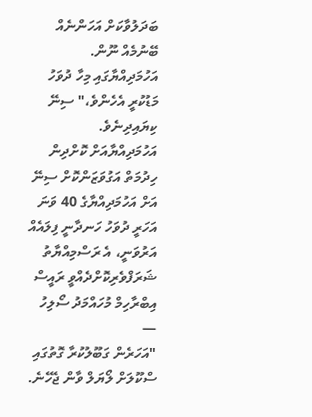ބަދަލުވާކަށް އަހަންނެއް ބޭނުމެއް ނޫން. އަހުމަދިއްޔާގައި މިހާ ދުވަހު މަޑުކުރީ އެހެންވެ،" ސިނޭ ކިޔައިދިނެވެ.
އަހުމަދިއްޔާއަށް ކޮށްދިން ހިދުމަތް އަގުވަޒަންކޮށް ސިނޭ އަށް އަހުމަދިއްޔާގެ 40 ވަނަ އަހަރީ ދުވަހު ހަނދާނީ ފިލައެއް އަރުވަނީ، އެ ރަސްމިއްޔާތު ޝަރަފްވެރިކޮށްދެއްވީ ރައީސް އިބްރާހިމް މުހައްމަދު ސޯލިހު —
"އަހަރެން ގަބޫލުކުރާ ގޮތުގައި ސްކޫލަށް ލޯޔަލް ވާން ޖެހޭނެ.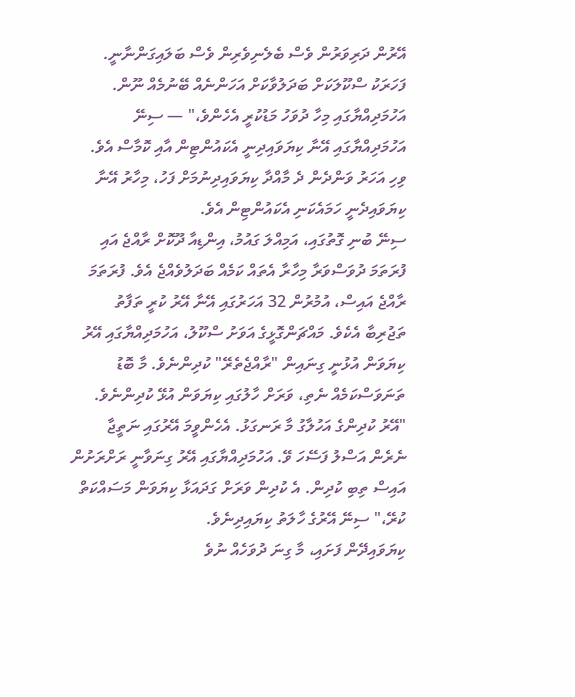އޭރުން ދަރިވަރުން ވެސް ބެލެނިވެރިން ވެސް ބަލައިގަންނާނީ. ފަހަރަކު ސްކޫލަކަށް ބަދަލުވާކަށް އަހަންނެއް ބޭނުމެއް ނޫން. އަހުމަދިއްޔާގައި މިހާ ދުވަހު މަޑުކުރީ އެހެންވެ،" — ސިނޭ
އަހުމަދިއްޔާގައި އޭނާ ކިޔަވައިދިނީ އެކައުންޓިން އާއި ކޮމާސް އެވެ. ވިހި އަހަރު ވަންދެން ދެ މާއްދާ ކިޔަވައިދިނުމަށް ފަހު، މިހާރު އޭނާ ކިޔަވައިދެނީ ހަމައެކަނި އެކައުންޓިން އެވެ.
ސިނޭ ބުނި ގޮތުގައި، އަމިއްލަ ގައުމު، އިންޑިއާ ދޫކޮށް ރާއްޖެ އައި ފުރަތަމަ ދުވަސްވަރާ މިހާރާ އެތައް ކަމެއް ބަދަލުވެއްޖެ އެވެ. ފުރަތަމަ ރާއްޖެ އައިސް، އުމުރުން 32 އަހަރުގައި އޭނާ އޭރު ކުރީ ތަފާތު ތަޖުރިބާ އެކެވެ. މައްޗަންގޮޅީގެ އަވަށު ސްކޫލު، އަހުމަދިއްޔާގައި އޭރު ކިޔަވަން އުޅުނީ ގިނައިން "ރާއްޖެތެރޭ" ކުދިންނެވެ. މާ ބޮޑު ތަނަވަސްކަމެއް ނެތި، ވަރަށް ހާލުގައި ކިޔަވަން އުޅޭ ކުދިންނެވެ.
"އޭރު ކުދިންގެ އަހުލާގު މާ ރަނގަޅު. އެހެންވީމަ އޭރުގައި ނަތީޖާ ނެރެން އަސްލު ފަސޭހަ ވޭ. އަހުމަދިއްޔާގައި އޭރު ގިނަވާނީ ރަށްރަށުން އައިސް ތިބި ކުދިން. އެ ކުދިން ވަރަށް ގަދައަޅާ ކިޔަވަން މަސައްކަތް ކުރޭ،" ސިނޭ އޭރުގެ ހާލަތު ކިޔައިދިނެވެ.
ކިޔަވައިދޭން ފަށައި، މާ ގިނަ ދުވަހެއް ނުވެ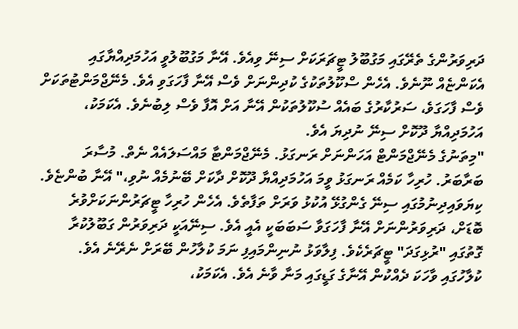ދަރިވަރުންގެ ތެރޭގައި މަގުބޫލު ޓީޗަރަކަށް ސިނޭ ވިއެވެ. އޭނާ މަގުބޫލުވީ އަހުމަދިއްޔާގައި އެކަންޏެއް ނޫނެވެ. އެހެން ސްކޫލުތަކުގެ ކުދިންނަށް ވެސް އޭނާ ފާހަގަވި އެވެ. މެނޭޖްމަންޓުތަކަށް ވެސް ފާހަގަވެ، ސަރުކާރުގެ ބައެއް ސުކޫލުތަކުން އޭނާ އަށް އޮފާ ވެސް ލިބުނެވެ. އެކަމަކު، އަހުމަދިއްޔާ ދޫކޮށް ސިނޭ ނުދިޔަ އެވެ.
"މިތަނުގެ މެނޭޖްމަންޓް އަހަންނަށް ރަނގަޅު. މެނޭޖްމަންޓާ މައްސަލައެއް ނެތް. މުސާރަ ބަރާބަރު. ހުރިހާ ކަމެއް ރަނގަޅު ވީމަ އަހުމަދިއްޔާ ދޫކޮށް ދާކަށް ބޭނުމެއް ނުވި،" އޭނާ ބުންޏެވެ.
ކިޔަވައިދިނުމުގައި ސިނޭ ގެންގުޅޭ އުކުޅު ވަރަށް ތަފާތެވެ. އެހެން ހުރިހާ ޓީޗަރުންނަކަށްވުރެ ބޮޑަށް، ދަރިވަރުންނަށް އޭނާ ފާހަގަވާ ސަބަބަކީ އެއީ އެވެ. ސިނޭއަކީ ދަރިވަރުން ގަބޫލުކުރާ ގޮތުގައި "ރުޅިގަދަ" ޓީޗަރެކެވެ. ފިލާވަޅު ނުނިންމައިފި ނަމަ ކުލާހުން ބޭރަށް ނެރޭނެ އެވެ. ކުލާހުގައި ވާހަކަ ދެއްކުން އޭނާގެ ގަޑީގައި މަނާ ވާނެ އެވެ. އެކަމަކު،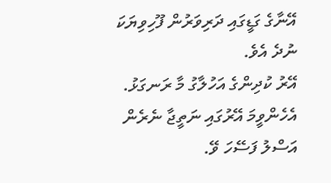އޭނާގެ ގަޑީގައި ދަރިވަރުން ފޫހިވިޔަކަ ނުދެ އެވެ.
އޭރު ކުދިންގެ އަހުލާގު މާ ރަނގަޅު. އެހެންވީމަ އޭރުގައި ނަތީޖާ ނެރެން އަސްލު ފަސޭހަ ވޭ.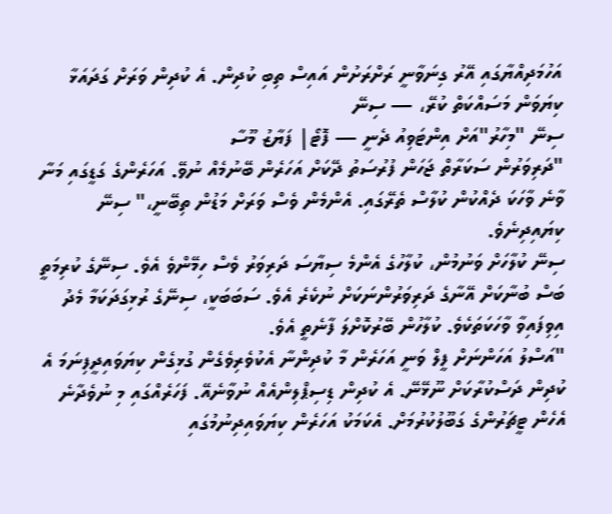އަހުމަދިއްޔާގައި އޭރު ގިނަވާނީ ރަށްރަށުން އައިސް ތިބި ކުދިން. އެ ކުދިން ވަރަށް ގަދައަޅާ ކިޔަވަން މަސައްކަތް ކުރޭ، — ސިނޭ
ސިނޭ "މިހާރު"އަށް އިންޓަވިއު ދެނީ — ފޮޓޯ| ފަޔާޒު މޫސާ
"ދަރިވަރުން ސަކަރާތް ޖަހަން ފުރުސަތު ދޭކަށް އަހަރެން ބޭނުމެއް ނުވޭ. އަހަރެންގެ ގަޑީގައި މަނާ ވާނެ ވާހަކަ ދެއްކުން ކުލާސް ތެރޭގައި. އެންމެން ވެސް ވަރަށް މަޑުން ތިބޭނީ،" ސިނޭ ކިޔައިދިނެވެ.
ސިނޭ ކުލާހަށް ވަނުމުން، ކުލާހުގެ އެންމެ ސިޔާސަ ދަރިވަރު ވެސް ހިމޭންވެ އެވެ. ސިނޭގެ ކުރިމަތީ ބަސް ބުނާކަށް އޭނާގެ ދަރިވަރުންނަކަށް ނުކެރެ އެވެ. ސަބަބަކީ، ސިނޭގެ ރުޅިގަދަކަމާ މެދު އިވިފައިވާ ވާހަކަތަކެވެ. ކުލާހުން ބޭރުކޮށްލަ ފާނެތީ އެވެ.
"އަސްލު އަހަންނަށް ފީލް ވަނީ އަހަރެން މާ ކުދިންނާ އެކުވެރިވެގެން ގުޅިގެން ކިޔަވައިދީފިނަމަ އެ ކުދިން ދަސްކުރާކަށް ނޫޅޭނޭ. އެ ކުދިން ޑިސިޕްލިންއެއް ނުވާނެއޭ. ފަހަރެއްގައި މި ނުވެދާނެ އެހެން ޓީޗަރުންގެ ގަބޫލުކުރުމަށް. އެކަމަކު އަހަރެން ކިޔަވައިދިނުމުގައި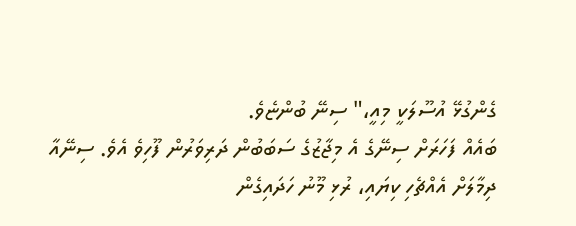ގެންގުޅޭ އުސޫލަކީ މިއީ،" ސިނޭ ބުންޏެވެ.
ބައެއް ފަހަރަށް ސިނޭގެ އެ މިޖާޒުގެ ސަބަބުން ދަރިވަރުން ފޫހިވެ އެވެ. ސިނޭއާ ދިމާލަށް އެއްޗެހި ކިޔައި، ރުޅި މޫނު ހަދައިގެން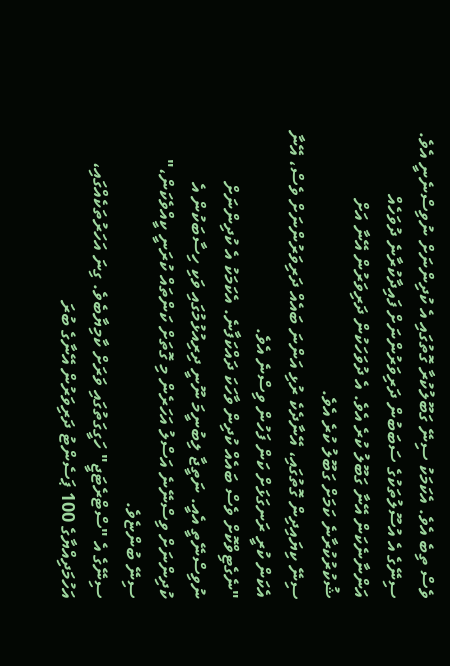ވެސް ތިބެ އެވެ. އެކަމަކު ސިނޭ ގަބޫލުކުރާ ގޮތުގައި އެ ކުދިންނަށް ނުވިސްނެނީ އެވެ. ސިނޭގެ އެ އުސޫލުތަކުގެ ސަބަބުން ދަރިވަރުންނަށް ފައިދާކުރާނެ ދުވަހެއް އަންނާނެކަން އޭނާ ގަބޫލު ކުރެ އެވެ. އެ ދުވަހަކުން ދަރިވަރުން އޭނާ އަށް ޝުކުރުކުރާނެ ކަމަށް ގަބޫލު ކުރެ އެވެ.
ސިނޭ ކިޔައިދިން ގޮތުގައި، އޭނާދެކެ ރުޅި އަންނަ ބައެއް ދަރިވަރުންނަށް ވެސް، އޭނާ އެކަން ކުރީ ރަނގަޅަށް ކަން ފަހުން ވިސްނެ އެވެ.
"ނެގެޓިވްކޮށް ވެސް ބައެއް ކުދިން ވާހަކަ ދައްކަފާނެ. އެކަމަކު އެ ކުދިންނަށް ނުވިސްނޭތީ އެއީ. ނަތީޖާ ލިބުނީމަ ނޫނީ ދިރިއުޅުމުގައި ވަކި ހިސާބަކުން އެ ކުދިންނަށް ވިސްނޭނެ އަސްލު އަހަރެން މި ގޮތަށް ކަންތައް ކުރަނީ ކީއްވެކަން،" ސިނޭ ބުންޏެވެ.
ސިނޭގެ އެ "ސްޓްރެޓަޖީ" ހަގީގަތުގައި ވަރަށް ކާމިޔާބެވެ. ގިނަ އަހަރުތަކެއްގައި، އަހުމަދިއްޔާގެ 100 ޕަސެންޓު ދަރިވަރުން އޭނާގެ ބުރަ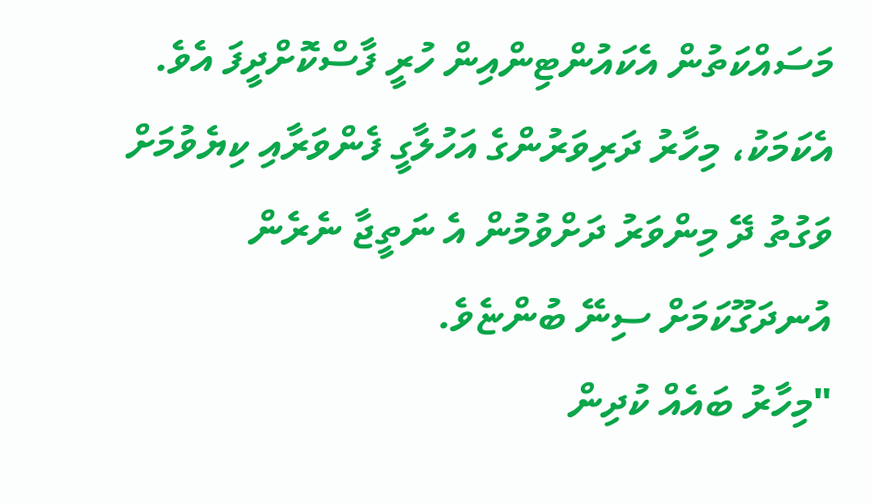މަސައްކަތުން އެކައުންޓިންއިން ހުރީ ފާސްކޮށްދީފަ އެވެ. އެކަމަކު، މިހާރު ދަރިވަރުންގެ އަހުލާގީ ފެންވަރާއި ކިޔެވުމަށް ވަގުތު ދޭ މިންވަރު ދަށްވުމުން އެ ނަތީޖާ ނެރެން އުނދަގޫކަމަށް ސިނޭ ބުންޏެވެ.
"މިހާރު ބައެއް ކުދިން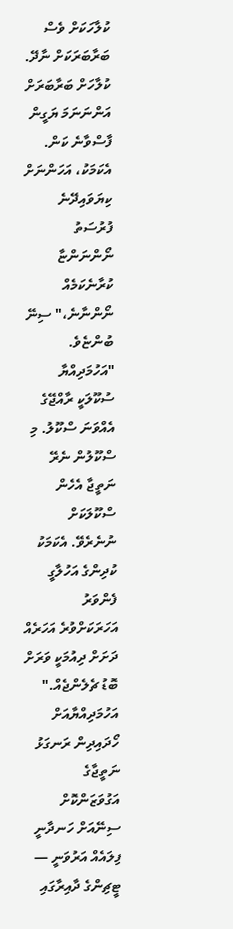ކުލާހަކަށް ވެސް ބަރާބަރަކަށް ނާދޭ. ކުލާހަށް ބަރާބަރަށް އަންނަނަމަ ޔަގީން ފާސްވާނެ ކަން. އެކަމަކު، އަހަންނަށް ކިޔަވައިދޭނެ ފުރުސަތު ނޯންނަންޏާ ކުރާނެކަމެއް ނޯންނާނެ،" ސިނޭ ބުންޏެވެ.
"އަހުމަދިއްޔާ ސުކޫލަކީ ރާއްޖޭގެ އެއްވަނަ ސްކޫލު. މި ސްކޫލުން ނެރޭ ނަތީޖާ އެހެން ސްކޫލަކަށް ނުނެރެވޭ. އެކަމަކު ކުދިންގެ އަހުލާގީ ފެންވަރު އަހަރަކަށްވުރެ އަހަރެއް ދަށަށް ދިއުމަކީ ވަރަށް ބޮޑު ޗެލެންޖެއް."
އަހުމަދިއްޔާއަށް ހޯދައިދިން ރަނގަޅު ނަތީޖާގެ އަގުވަޒަންކޮށް ސިނޭއަށް ހަނދާނީ ފިލައެއް އަރުވަނީ —
ޓީޗިންގެ ދާއިރާގައި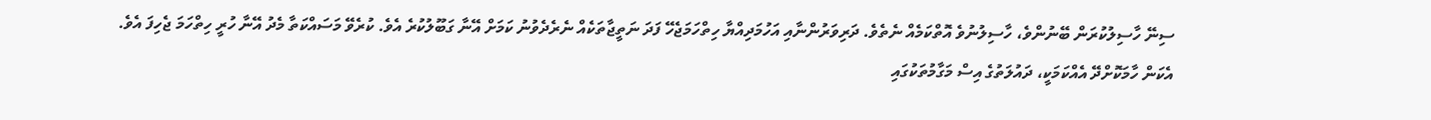ސިނޭ ހާސިލުކުރަން ބޭނުންވެ، ހާސިލުނުވެ އޮތްކަމެއް ނެތެވެ. ދަރިވަރުންނާއި އަހުމަދިއްޔާ ހިތްހަމަޖެހޭ ފަދަ ނަތީޖާތަކެއް ނެރެދެވުނު ކަމަށް އޭނާ ގަބޫލުކުރެ އެވެ. ކުރެވޭ މަސައްކަތާ މެދު އޭނާ ހުރީ ހިތްހަމަ ޖެހިފަ އެވެ.
އެކަން ހާމަކޮށްދޭ އެއްކަމަކީ، ދައުލަތުގެ އިސް މަގާމުތަކުގައި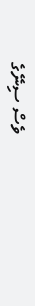ވެސް ސިނޭގެ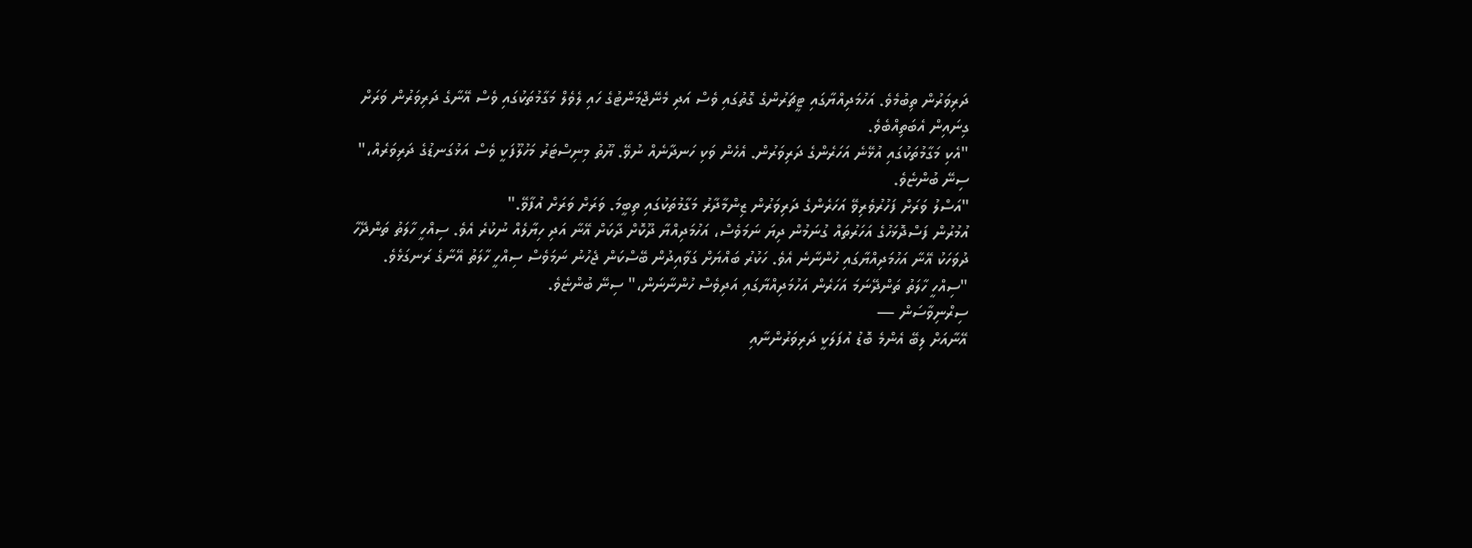ދަރިވަރުން ތިބުމެވެ. އަހުމަދިއްޔާގައި ޓީޗަރުންގެ ގޮތުގައި ވެސް އަދި މެނޭޖްމަންޓުގެ ހައި ލެވެލް މަގާމުތަކުގައި ވެސް އޭނާގެ ދަރިވަރުން ވަރަށް ގިނައިން އެބަތިއްބެވެ.
"އެކި މަގާމުތަކުގައި އުޅޭނެ އަހަރެންގެ ދަރިވަރުން. އެހެން ވަކި ހަނދާނެއް ނުވޭ. ޔޫތު މިނިސްޓަރު މަހުލޫފަކީ ވެސް އަޅުގަނޑުގެ ދަރިވަރެއް،" ސިނޭ ބުންޏެވެ.
"އަސްލު ވަރަށް ފަހުރުވެރިވޭ އަހަރެންގެ ދަރިވަރުން ޒިންމާދާރު މަގާމުތަކުގައި ތިބީމަ. ވަރަށް ވަރަށް އުފާވޭ."
އުމުރުން ފަސްދޮޅަހުގެ އަހަރުތައް ގުނަމުން ދިޔަ ނަމަވެސް، އަހުމަދިއްޔާ ދޫކޮށް ދާކަށް އޭނާ އަދި ހިޔާލެއް ނުކުރެ އެވެ. ސިއްހީ ހާލަތު ތަންދޭހާ ދުވަހަކު އޭނާ އަހުމަދިއްޔާގައި ހުންނާނެ އެވެ. ހަކުރު ބައްޔަށް ގަވާއިދުން ބޭސްކަން ޖެހުނު ނަމަވެސް ސިއްހީ ހާލަތު އޭނާގެ ރަނގަޅެވެ.
"ސިއްހީ ހާލަތު ތަންދޭނަމަ އަހަރެން އަހުމަދިއްޔާގައި އަދިވެސް ހުންނާނަން،" ސިނޭ ބުންޏެވެ.
ސިރްނިވާސަން —
އޭނާއަށް ލިބޭ އެންމެ ބޮޑު އުފަލަކީ ދަރިވަރުންނާއި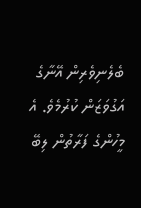ބެލެނިވެރިން އޭނާގެ އަގުވަޒަން ކުރުމެވެ. އެ މީހުންގެ ފަރާތުން ލިބޭ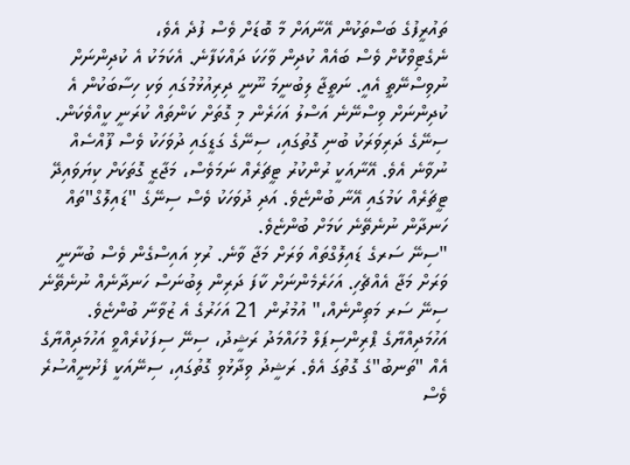ތައުރީފުގެ ބަސްތަކުން އޭނާއަށް މާ ބޮޑަށް ވެސް ފުދެ އެވެ،
ނެގެޓިވްކޮށް ވެސް ބައެއް ކުދިން ވާހަކަ ދައްކަފާނެ. އެކަމަކު އެ ކުދިންނަށް ނުވިސްނޭތީ އެއީ. ނަތީޖާ ލިބުނީމަ ނޫނީ ދިރިއުޅުމުގައި ވަކި ހިސާބަކުން އެ ކުދިންނަށް ވިސްނޭނެ އަސްލު އަހަރެން މި ގޮތަށް ކަންތައް ކުރަނީ ކީއްވެކަން.
ސިނޭގެ ދަރިވަރަކު ބުނި ގޮތުގައި، ސިނޭގެ ގަޑީގައި ދުވަހަކު ވެސް ފޫއްސެއް ނުވާނެ އެވެ. އޭނާއަކީ ރުންކުރު ޓީޗަރެއް ނަމަވެސް، މަޖާޒީ ގޮތަކަށް ކިޔަވައިދޭ ޓީޗަރެއް ކަމުގައި އޭނާ ބުންޏެވެ. އަދި ދުވަހަކު ވެސް ސިނޭގެ "ޑައިލޮގް"ތައް ހަނދާން ނުނެތޭނެ ކަމަށް ބުންޏެވެ.
"ސިނޭ ސަރގެ ޑައިލޮގްތައް ވަރަށް މަޖާ ވާނެ. ރުޅި އައިސްގެން ވެސް ބުނާނީ ވަރަށް މަޖާ އެއްޗެހި. އަހަރެމެންނަށް ކާފަ ދަރިން ލިބުނަސް ހަނދާނެއް ނުނެތޭނެ ސިނޭ ސަރ މަތިންނެއް،" އުމުރުން 21 އަހަރުގެ އެ ޒުވާނާ ބުންޏެވެ.
އަހުމަދިއްޔާގެ ޕްރިންސިޕަލް މުހައްމަދު ރަޝީދު، ސިނޭ ސިފަކުރެއްވީ އަހުމަދިއްޔާގެ އެއް "ތަނބު"ގެ ގޮތުގަ އެވެ. ރަޝީދު ވިދާޅުވި ގޮތުގައި، ސިނޭއަކީ ފެށުނީއްސުރެ ވެސް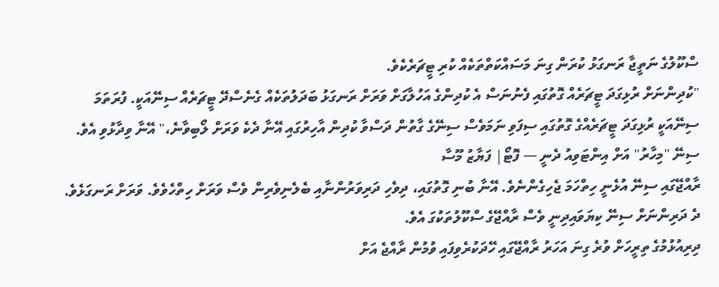ސްކޫލުގެ ނަތީޖާ ރަނގަޅު ކުރަން ގިނަ މަސައްކަތްތަކެއް ކުރި ޓީޗަރެކެވެ.
"ކުދިންނަށް ރުޅިގަދަ ޓީޗަރެއް ގޮތުގައި ފެނުނަސް އެ ކުދިންގެ އަހުލާގަށް ވަރަށް ރަނގަޅު ބަދަލުތަކެއް ގެނެސްދޭ ޓީޗަރެއް ސިނޭއަކީ. ފުރަތަމަ ސިނޭއަކީ ރުޅިގަދަ ޓީޗަރެއްގެ ގޮތުގައި ސިފަވި ނަމަވެސް ސިނޭގެ ގާތުން ދަސްވާ ކުދިން އާހިރުގައި އޭނާ ދެކެ ވަރަށް ލޯބިވާނެ،" އޭނާ ވިދާޅުވި އެވެ.
ސިނޭ "މިހާރު" އަށް އިންޓަވިއު ދެނީ — ފޮޓޯ| ފަޔާޒު މޫސާ
ރާއްޖޭގައި ސިނޭ އުޅެނީ ހިތްހަމަ ޖެހިގެންނެވެ. އޭނާ ބުނި ގޮތުގައި، ދިވެހި ދަރިވަރުންނާއި ބެލެނިވެރިން ވެސް ވަރަށް ހިތްހެވެވެ. ވަރަށް ރަނގަޅެވެ. ދެ ދަރިންނަށް ސިނޭ ކިޔަވައިދިނީ ވެސް ރާއްޖޭގެ ސްކޫލުތަކުގަ އެވެ.
ދިރިއުޅުމުގެ ތިރީހަށް ވުރެ ގިނަ އަހަރު ރާއްޖޭގައި ހޭދަކުރެވިފައި ވުމުން ރާއްޖެ އަށް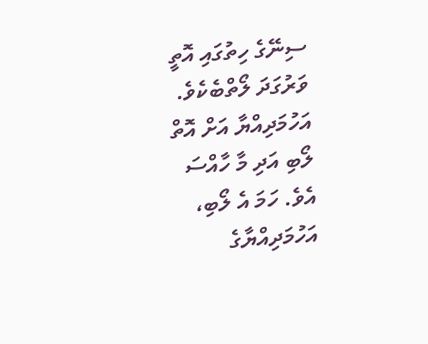ސިނޭގެ ހިތުގައި އޮތީ ވަރުގަދަ ލޯތްބެކެވެ. އަހުމަދިއްޔާ އަށް އޮތް ލޯބި އަދި މާ ހާއްސަ އެވެ. ހަމަ އެ ލޯބި، އަހުމަދިއްޔާގެ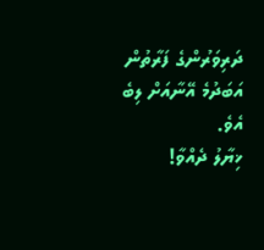ދަރިވަރުންގެ ފަރާތުން އަބަދުމެ އޭނާއަށް ލިބެ އެވެ.
ޚިޔާލު ދެއްވާ!